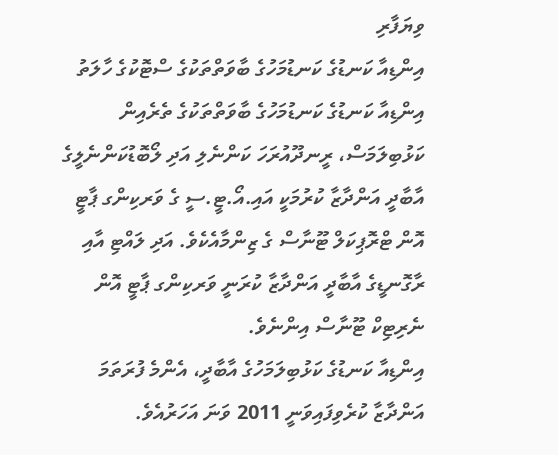ވިޔަފާރި
އިންޑިއާ ކަނޑުގެ ކަނޑުމަހުގެ ބާވަތްތަކުގެ ސްޓޮކުގެ ހާލަތު
އިންޑިއާ ކަނޑުގެ ކަނޑުމަހުގެ ބާވަތްތަކުގެ ތެރެއިން ކަޅުބިލަމަސް، ރީނދޫއުރަހަ ކަންނެލި އަދި ލޯބޮޑުކަންނެލީގެ އާބާދީ އަންދާޒާ ކުރުމަކީ އައި.އޯ.ޓީ.ސީ ގެ ވަރކިންގ ޕާޓީ އޮން ޓްރޮޕިކަލް ޓޫނާސް ގެ ޒިންމާއެކެވެ. އަދި ލައްޓި އާއި ރާގޮނޑީގެ އާބާދީ އަންދާޒާ ކުރަނީ ވަރކިންގ ޕާޓީ އޮން ނެރިޓިކް ޓޫނާސް އިންނެވެ.
އިންޑިއާ ކަނޑުގެ ކަޅުބިލަމަހުގެ އާބާދީ، އެންމެ ފުރަތަމަ އަންދާޒާ ކުރެވިފައިވަނީ 2011 ވަނަ އަހަރުއެވެ.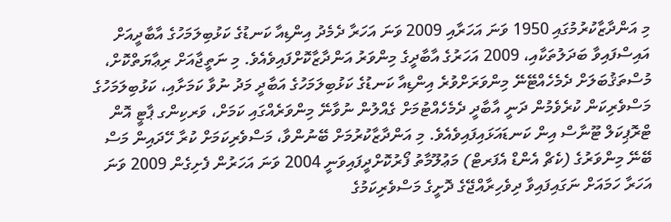މި އަންދާޒާކުރުމުގައި 1950 ވަނަ އަހަރާއި 2009 ވަނަ އަހަރާ ދެމެދު އިންޑިއާ ކަނޑުގެ ކަޅުބިލަމަހުގެ އާބާދީއަށް އައިސްފައިވާ ބަދަލުތަކާއި، 2009 އަހަރުގެ އާބާދީގެ މިންވަރު އަންދާޒާކޮށްފައިވެއެވެ. މި ނަތީޖާއަށް ރިޢާޔަތްކޮށް، މުސްތަޤުބަލަށް ދެމެހެއްޓޭނޭ މިންވަރަށްވުރެ އިންޑިއާ ކަނޑުގެ ކަޅުބިލަމަހުގެ އަބާދީ މަދު ނުވާ ކަމަށާއި، ކަޅުބިލަމަހުގެ މަސްވެރިކަން ކުރެވެމުން ދަނީ އާބާދީ ދެމެހެއްޓުމަށް ގެއްލުން ނުވާނޭ މިންވަރެއްގައި ކަމަށް، ވަރކިންގ ޕާޓީ އޮން ޓްރޮޕިކަލް ޓޫނާސް އިން ކަނޑައަޅައިފައިވެއެވެ. މި އަންދާޒާކުރުމަށް ބޭނުންވާ، މަސްވެރިކަމަށް ކުރާ ހޭދައިން މަސް ބޭނޭ މިންވަރުގެ (ކެޗް އެންޑް އެފަރޓް) މަޢުލޫމާތު ފޯރުކޮށްދީފައިވަނީ 2004 ވަނަ އަހަރުން ފެށިގެން 2009 ވަނަ އަހަރާ ހަމައަށް ނަގައިފައިވާ ދިވެހިރާއްޖޭގެ ދޮށީގެ މަސްވެރިކަމުގެ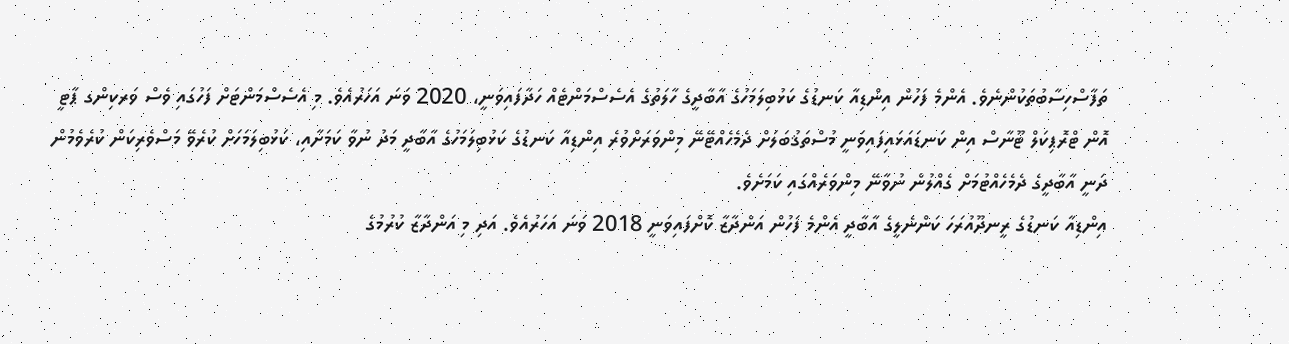ތަފާސްހިސާބުތަކުންނެވެ. އެންމެ ފަހުން އިންޑިއާ ކަނޑުގެ ކަޅުބިލަމަހުގެ އާބާދީގެ ހާލަތުގެ އެސެސްމަންޓެއް ހަދާފައިވަނީ، 2020 ވަނަ އަހަރުއެވެ. މި އެސެސްމަންޓަށް ފަހުގައި ވެސް ވަރކިންގ ޕާޓީ އޮން ޓްރޮޕިކަލް ޓޫނާސް އިން ކަނޑައަޅައިފައިވަނީ މުސްތަޤުބަލަށް ދެމެހެއްޓޭނޭ މިންވަރަށްވުރެ އިންޑިއާ ކަނޑުގެ ކަޅުބިލަމަހުގެ އާބާދީ މަދު ނުވާ ކަމަށާއި، ކަޅުބިލަމަހަށް ކުރެވޭ މަސްވެރިކަން ކުރެވެމުން ދަނީ އާބާދީގެ ދެމެހެއްޓުމަށް ގެއްލުން ނުވާނޭ މިންވަރެއްގައި ކަމަށެވެ.
އިންޑިއާ ކަނޑުގެ ރީނދޫއުރަހަ ކަންނެލީގެ އާބާދީ އެންމެ ފަހުން އަންދާޒާ ކޮށްފައިވަނީ 2018 ވަނަ އަހަރުއެވެ. އަދި މި އަންދާޒާ ކުރުމުގެ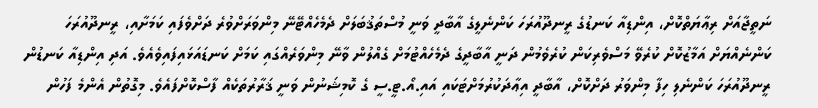ނަތީޖާއަށް ރިޢާޔަތްކޮށް، އިންޑިއާ ކަނޑުގެ ރީނދޫއުރަހަ ކަންނެލީގެ އާބާދީ ވަނީ މުސްތަޤުބަލަށް ދެމެހެއްޓޭނޭ މިންވަރަށްވުރެ ދަށްވެފައި ކަމަށާއި، ރީނދޫއުރަހަ ކަންނެއްޔަށް އަމާޒުކޮށް ކުރެވޭ މަސްވެރިކަން ކުރެވެމުން ދަނީ އާބާދީގެ ދެމެހެއްޓުމަށް ގެއްލުން ވާނޭ މިންވަރެއްގައި ކަމަށް ކަނޑައަޅައިފައިވެއެވެ. އަދި އިންޑިއާ ކަނޑުން ރީނދޫއުރަހަ ކަންނެލި ހިފާ މިންވަރު ދަށްކޮށް، އާބާދީ އިޢާދަކުރުމަށްޓަކައި އައި.އޯ.ޓީ.ސީ ގެ ކޮމިޝަނުން ވަނީ ޤަރާރުތަކެއް ފާސްކޮށްފައެވެ. މިގޮތުން އެންމެ ފަހުން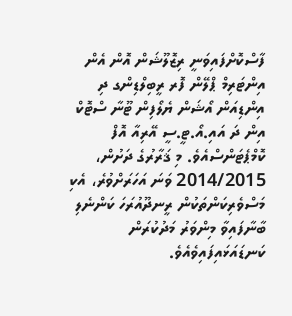ފާސްކޮށްފައިވަނީ ރިޒޮލޫޝަން އޮން އެން އިންޓަރިމް ޕްލޭން ފޮރ ރީބިލްޑިންގ ދި އިންޑިއަން އޯޝަން ޔެލޯފިން ޓޫނާ ސްޓޮކް އިން ދަ އައި.އޯ.ޓީ.ސީ އޭރިއާ އޮފް ކޮމްޕެޓަންސްއެވެ. މި ޤަރާރުގެ ދަށުން، 2014/2015 ވަނަ އަހަރަށްވުރެ، އެކި މަސްވެރިކަންތަކުން ރީނދޫއުރަހަ ކަންނެލި ބާނާފައިވާ މިންވަރު މަދުކުރަން ކަނޑައަޅައިފައިވެއެވެ.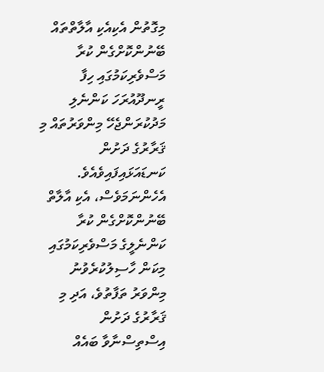މިގޮތުން އެކިއެކި އާލާތްތައް ބޭނުންކޮށްގެން ކުރާ މަސްވެރިކަމުގައި ހިފާ ރީނދޫއުރަހަ ކަންނެލި މަދުކުރަންޖެހޭ މިންވަރުތައް މި ޤަރާރުގެ ދަށުން ކަނޑައަޅައިފައިވެއެވެ. އެހެންނަމަވެސް، އެކި އާލާތް ބޭނުންކޮށްގެން ކުރާ ކަންނެލީގެ މަސްވެރިކަމުގައި މިކަން ހާސިލުކުރެވުނު މިންވަރު ތަފާތުވެ، އަދި މި ޤަރާރުގެ ދަށުން އިސްތިސްނާވާ ބައެއް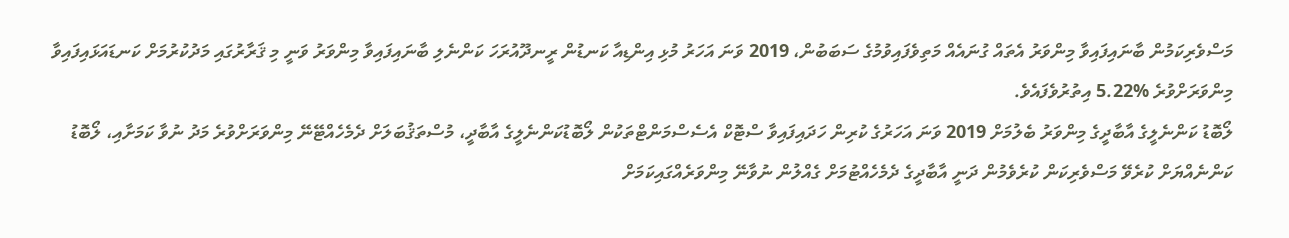މަސްވެރިކަމުން ބާނައިފައިވާ މިންވަރު އެތައް ގުނައެއް މަތިވެފައިވުމުގެ ސަބަބުން، 2019 ވަނަ އަހަރު މުޅި އިންޑިއާ ކަނޑުން ރީނދޫއުރަހަ ކަންނެލި ބާނައިފައިވާ މިންވަރު ވަނީ މި ޤަރާރުގައި މަދުކުރުމަށް ކަނޑައަޅައިފައިވާ މިންވަރަށްވުރެ %5.22 އިތުރުވެފައެވެ.
ލޯބޮޑު ކަންނެލީގެ އާބާދީގެ މިންވަރު ބެލުމަށް 2019 ވަނަ އަހަރުގެ ކުރިން ހަދައިފައިވާ ސްޓޮކް އެސެސްމަންޓްތަކުން ލޯބޮޑުކަންނެލީގެ އާބާދީ، މުސްތަޤުބަލަށް ދެމެހެއްޓޭނޭ މިންވަރަށްވުރެ މަދު ނުވާ ކަމަށާއި، ލޯބޮޑު ކަންނެއްޔަށް ކުރެވޭ މަސްވެރިކަން ކުރެވެމުން ދަނީ އާބާދީގެ ދެމެހެއްޓުމަށް ގެއްލުން ނުވާނޭ މިންވަރެއްގައިކަމަށް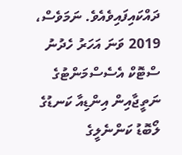ދައްކައިފައިވެއެވެ. ނަމަވެސް، 2019 ވަނަ އަހަރު ހެދުނު ސްޓޮކް އެސެސްމަންޓުގެ ނަތީޖާއިން އިންޑިއާ ކަނޑުގެ ލޯބޮޑު ކަންނެލީގެ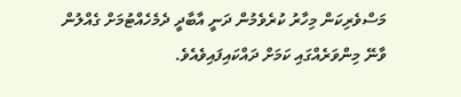މަސްވެރިކަން މިހާރު ކުރެވެމުން ދަނީ އާބާދީ ދެމެހެއްޓުމަށް ގެއްލުން ވާނޭ މިންވަރެއްގައި ކަމަށް ދައްކައިފައިވެއެވެ.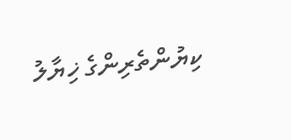ކިޔުންތެރިންގެ ޚިޔާލު